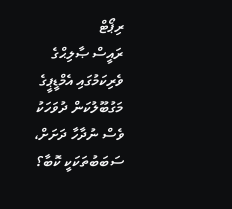ރިޕޯޓް
ރައީސް ޞާލިޙްގެ ވެރިކަމުގައި އެމްޑީޕީގެ މަގުބޫލުކަން ދުވަހަކު ވެސް ނުދާހާ ދަށަށް، ސަބަބުތަކަކީ ކޮބާ؟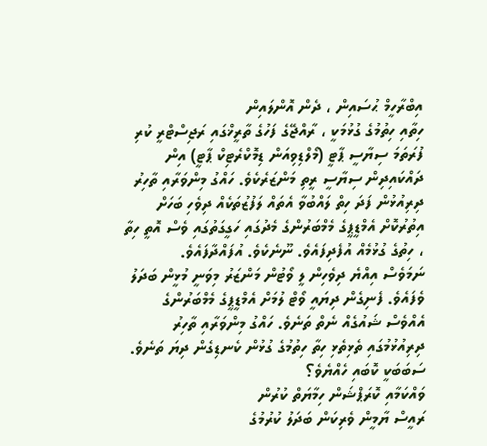އިބްރާހީމް ޙުސައިން ، ދެން އޮންލައިން
ހިތާއި ހިތުމުގެ ގުޅުމަކީ ، ރާއްޖޭގެ ފަހުގެ ތާރީޚްގައި ރަޖިސްޓްރީ ކުރި ފުރަތަމަ ސިޔާސީ ޕާޓީ (މޯލްޑިވިއަން ޑިމޮކްރެޓިކް ޕާޓީ) އިން ދައްކައިދިން ސިޔާސީ ރީތި މަންޒަރެކެވެ. ހައްގު މިންވަރާއި ތާހިރު ދިރިއުޅުން ފަދަ ހިތް ލައްބުވާ އެތައް ލަފުޒުތަކެއް ދިވެހި ބަހަށް އިތުރުކޮށް އެމްޑީޕީގެ މެމްބަރުންގެ މެދުގައި ހަގީގަތުގައި ވެސް އޮތީ ހިތާ ، ހިތުގެ ގުޅުމެއް އުފެދިފައެވެ. ނޫނެކެވެ. އުފައްދާފައެވެ.
ނަމަވެސް އިއްޔެ ދިވެހިން ލީ ވޯޓުން މަންޒަރު މިވަނީ މުޅީން ބަދަލު ވެފައެވެ. ފެނިގެން ދިޔައީ ވޯޓް ލުމަށް އެމްޑީޕީގެ މެމްބަރުންގެ އެއްވެސް ޝައުގެއް ނެތް ތަނެވެ. ހައްގު މިންވަރާއި ތާހިރު ދިރިއުޅުމުގައި ތެޅިތެޅި ހިތާ ހިތުމުގެ ގުޅުން ކެނޑިގެން ދިޔަ ތަނެވެ. ސަބަބަކީ ކޮބައި ހެއްޔެވެ؟
ވައްކަމާއި ކޮރަޕްޝަން ހިމާޔަތް ކުރުން
ރައީސް ޔާމީން ވެރިކަން ބަދަލު ކުރުމުގެ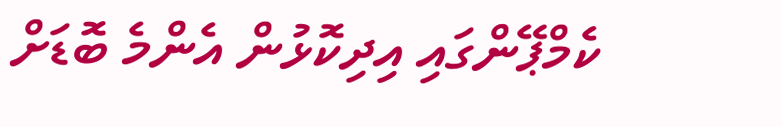ކެމްޕޭންގައި އިދިކޮޅުން އެންމެ ބޮޑަށް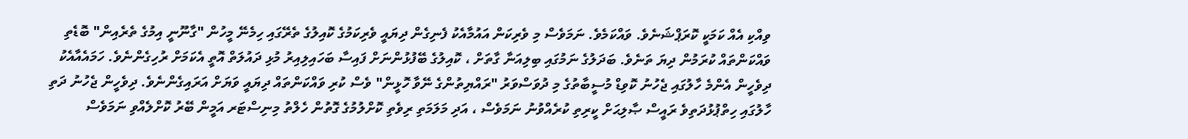ވިއްކި އެއް ކަމަކީ ކޮރަޕްޝަނެވެ. ވައްކަމެވެ. ނަމަވެސް މި ވެރިކަން އައުމާއެކު ފެނިގެން ދިޔައީ ވެރިކަމުގެ ކޮއިލުގެ ތެރޭގައި ހިމެނޭ މީހުން "ގާނޫނީ އިމުގެ ތެރެއިން" ބޮޑެތި ވައްކަންތައް ކުރަމުން ދިޔަ ތަނެވެ. ބަދަލުގެ ނަމުގައި ބިލިއަނާ ގާތަށް ، ކޮއިލުގެ ބޭފުޅުންނަށް ފައިސާ ބަހައިލިއިރު މުޅި ދައުލަތް އޮތީ އެކަމަށް ރުހިގެންނެވެ. ހަމައެއާއެކު ދިވެހީން އެންމެ ހާލުގައި ޖެހުނު ކޮވިޑް މުސީބާތުގެ މި ދުވަސްވަރު "ރައްޔިތުންގެ ނޭވާ ހޮޅީން" ވެސް ކުރި ވައްކަންތައް ދިޔައީ ވަޔަށް އަރައިގެންނެވެ. ދިވެހީން ޖެހުނު ދަތި ހާލުގައި ހިތްޕުޅުދަތިވެ ރައީސް ޞާލިޙަށް ކީރިތި ކުރެއްވުނު ނަމަވެސް ، އަދި މަލަމަތި ރިވެތި ކޮށްލުމުގެ ގޮތުން ހެލްތު މިނިސްޓަރ އަމީން ބޭރު ކޮށްލެއްވި ނަމަވެސް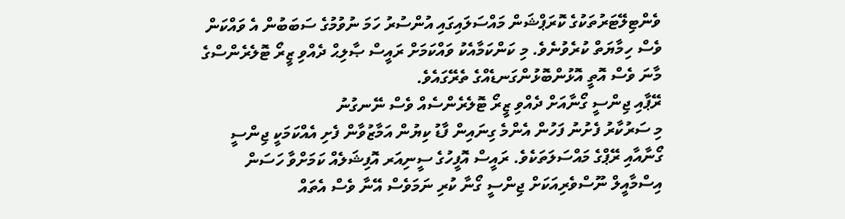ވެންޓިލޭޓަރުތަކުގެ ކޮރަޕްޝަން މައްސަލައިގައި އުންސުރު ހަމަ ނުވުމުގެ ސަބަބުން އެ ވައްކަން ވެސް ހިމާޔަތް ކުރެވުނެވެ. މި ކަންކަމާއެކު ވައްކަމަށް ރައީސް ޞާލިޙް ދެއްވި ޒީރޯ ޓޮލެރެންސްގެ މާނަ ވެސް އޮތީ އޮޅުންބޮޅުންގަނޑެއްގެ ތެރޭގައެވެ.
ރޭޕާއި ޖިންސީ ގޯނާއަށް ދެއްވި ޒީރޯ ޓޮލެރެންސެއް ވެސް ނޭނގުނު
މި ސަރުކާރު ފެށުނު ފަހުން އެންމެ ގިނައިން ފާޑު ކިޔުން އަމާޒުވާން ފެށި އެއްކަމަކީ ޖިންސީ ގޯނާއާއި ރޭޕްގެ މައްސަލަތަކެވެ. ރައީސް އޮފީހުގެ ސީނިއަރ އޮފިޝަލެއް ކަމަށްވާ ހަސަން އިސްމާއީލް ނޫސްވެރިއަކަށް ޖިންސީ ގޯނާ ކުރި ނަމަވެސް އޭނާ ވެސް އެތައް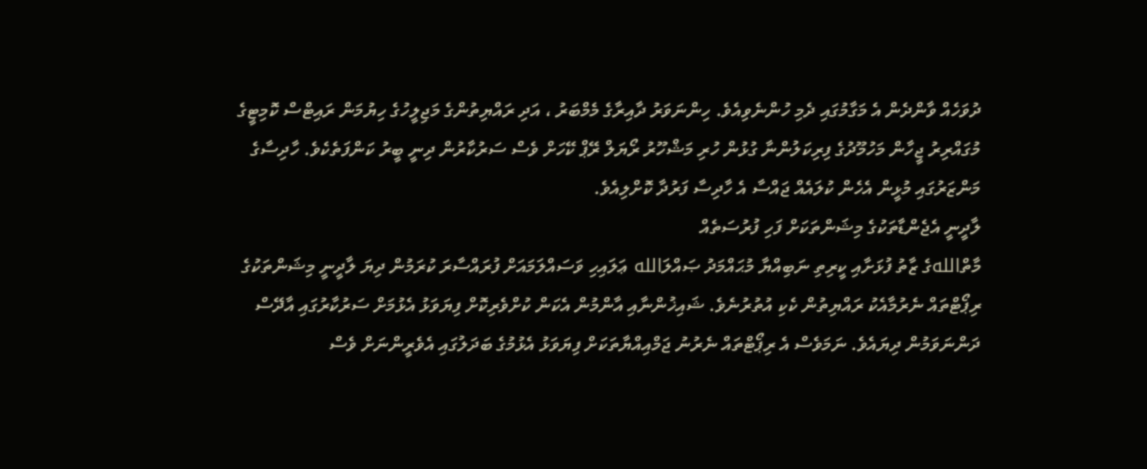ދުވަހެއް ވާންދެން އެ މަގާމުގައި ދެމި ހުންނެވިއެވެ. ހިންނަވަރު ދާއިރާގެ މެމްބަރު ، އަދި ރައްޔިތުންގެ މަޖިލީހުގެ ހިޔުމަން ރައިޓްސް ކޮމިޓީގެ މުގައްރިރު ޖީހާން މަހުމޫދުގެ ފިރިކަލުންނާ ގުޅުން ހުރި މަޝްހޫރު ރޯޔަލް ރޭޕް ކޭހަށް ވެސް ސަރުކާރުން ދިނީ ބީރު ކަންފަތެކެވެ. ހާދިސާގެ މަންޒަރުގައި މުޅީން އެހެން ކުލައެއް ޖައްސާ އެ ހާދިސާ ފަރުދާ ކޮށްލިއެވެ.
ލާދީނީ އެޖެންޑާތަކުގެ މިޝަންތަކަށް ފަހި ފުރުސަތެއް
މާތްاللهގެ ޒާތު ފުޅަށާއި ކީރިތި ނަބިއްޔާ މުޙައްމަދު ޞައްލަالله ޢަލައިހި ވަސައްލަމައަށް ފުރައްސާރަ ކުރަމުން ދިޔަ ލާދީނީ މިޝަންތަކުގެ ރިޕޯޓްތައް ނެރުމާއެކު ރައްޔިތުން ކެކި އުތުރުނެވެ. ޝައިޚުންނާއި އާންމުން އެކަން ކުށްވެރިކޮށް ފިޔަވަޅު އެޅުމަށް ސަރުކާރުގައި އާދޭސް ދަންނަވަމުން ދިޔައެވެ. ނަމަވެސް އެ ރިޕޯޓްތައް ނެރުނު ޖަމްއިއްޔާތަކަށް ފިޔަވަޅު އެޅުމުގެ ބަދަލުގައި އެވެރީންނަށް ވެސް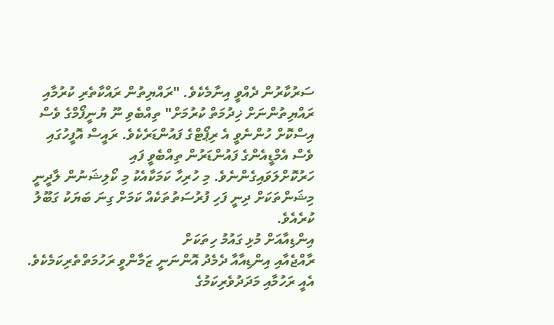ސަރުކާރުން ދެއްވީ އިނާމެކެވެ. "ރައްޔިތުން ރައްކާތެރި ކުރުމާއި ރައްޔިތުންނަށް ޚިދުމަތް ކުރުމަށް" ތިއްބެވި ނޫ ޔުނީފޯމްގެ ވެސް އިސްކޮށް ހުންނެވީ އެ ރިޕޯޓްގެ ފައުންޑަރެކެވެ. ރައީސް އޮފީހުގައި ވެސް އެމްޑީއެންގެ ފައުންޑަރުން ތިއްބެވީ ފައި ހަރުކޮށްލަވައިގެންނެވެ. މި ހުރިހާ ކަމަކާއެކު މި ކޯލިޝަނުން ލާދީނީ މިޝަންތަކަށް ދިނީ ފަހި ފުރުސަތުތަކެއް ކަމަށް ގިނަ ބަޔަކު ގަބޫލު ކުރެއެވެ.
އިންޑިއާއަށް މުޅި ގައުމު ހިތަކަށް
ރާއްޖެއާއި އިންޑިއާއާ ދެމެދު އޮންނަނީ ޒަމާންވީ ރަހުމަތްތެރިކަމެކެވެ. އެއީ ރަހުމާއި މަދަދުވެރިކަމުގެ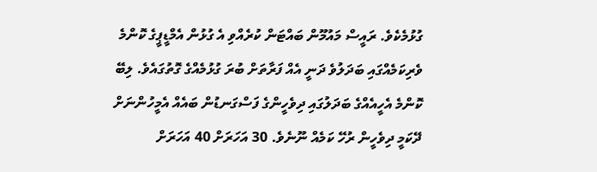ގުޅުމެކެވެ. ރައީސް މައުމޫން ބައްޓަން ކުރެއްވި އެ ގުޅުން އެމްޑީޕީގެ ކޮންމެ ވެރިކަމެއްގައި ބަދަލުވެ ދަނީ އެއް ފަރާތަށް ބުރަ ގުޅުމެއްގެ ގޮތުގައެވެ. ލިބޭ ކޮންމެ އެހީއެއްގެ ބަދަލުގައި ދިވެހީންގެ ފަސްގަނޑުން ބައެއް އެމީހުންނަށް ދޭކަމީ ދިވެހީން ރުހޭ ކަމެއް ނޫނެވެ. 30 އަހަރަށް 40 އަހަރަށް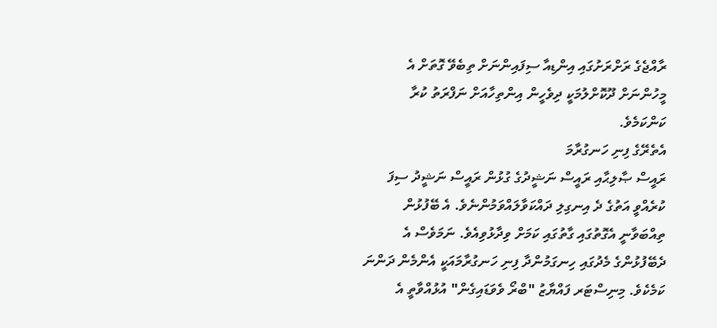ރާއްޖެގެ ރަށްރަށުގައި އިންޑިއާ ސިފައިންނަށް ތިބެވޭ ގޮތަށް އެ މީހުންނަށް ދޫކޮށްލުމަކީ ދިވެހީން އިންތިހާއަށް ނަފްރަތު ކުރާ ކަންކަމެވެ.
އެތެރޭގެ ފިނި ހަނގުރާމަ
ރައީސް ޞާލިޙާއި ރައީސް ނަޝީދުގެ ގުޅުން ރައީސް ނަޝީދު ސިފަ ކުރެއްވީ އަތުގެ ދެ އިނގިލި ދައްކަވާލައްވަމުންނެވެ. އެ ބޭފުޅުން ތިއްބަވާނީ އެގޮތުގައި ގާތުގައި ކަމަށް ވިދާޅުވިއެވެ. ނަމަވެސް އެ ދެބޭފުޅުންގެ މެދުގައި ހިނގަމުންދާ ފިނި ހަނގުރާމައަކީ އެންމެން ދަންނަ ކަމެކެވެ. މިނިސްޓަރ ފައްޔާޒު "ބްރޯ ވެވަޑައިގެން" އުޅުއްވާތީ އެ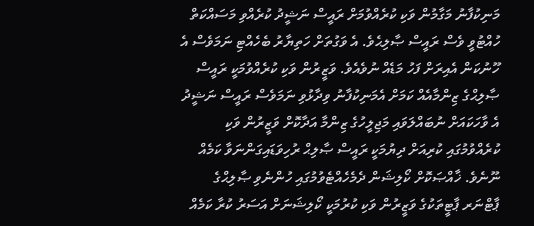މަނިކުފާނު މަގާމުން ވަކި ކުރެއްވުމަށް ރައީސް ނަޝީދު ކުރެއްވި މަސައްކަތް ހުއްޓުވީ ވެސް ރައީސް ޞާލިޙެވެ. އެ ވަގުތަށް ހަތިޔާރު ބެހެއްޓި ނަމަވެސް އެ ހޫނުކަން އެއިރަށް ފަހު މަޑެއް ނުވެއެވެ. ވަޒީރުން ވަކި ކުރެއްވުމަކީ ރައީސް ޞާލިޙްގެ ޒިންމާއެއް ކަމަށް އެމަނިކުފާނު ވިދާޅުވި ނަމަވެސް ރައީސް ނަޝީދު އެ ވާހަކައަށް ނުބައްލަވައި މަޖިލީހުގެ ޒިންމާ އަދާކޮށް ވަޒީރުން ވަކި ކުރެއްވުމުގައި ކުރިއަށް ދިޔުމަކީ ރައީސް ޞާލިޙް ރުހިވަޑައިގަންނަވާ ކަމެއް ނޫނެވެ. ޚާއްޞަކޮށް ކޯލިޝަން ދެމެހެއްޓެވުމުގައި ހުންނެވި ޞާލިޙްގެ ޕާޓްނަރ ޕާޓީތަކުގެ ވަޒީރުން ވަކި ކުރުމަކީ ކޯލިޝަނަށް އަސަރު ކުރާ ކަމެއް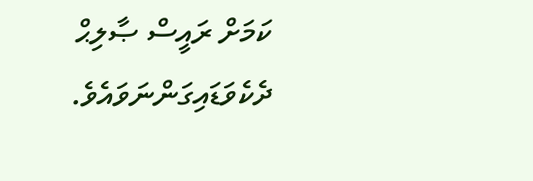ކަމަށް ރައީސް ޞާލިޙް ދެކެވަޑައިގަންނަވައެވެ.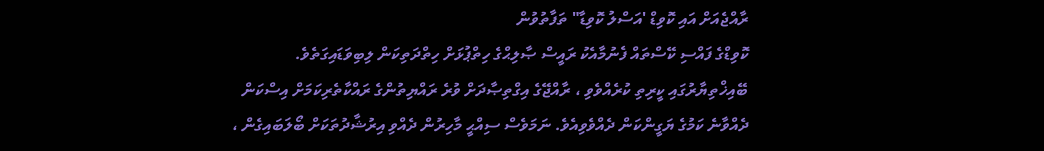ރާއްޖެއަށް އައި ކޮވިޑް 'އަސްލު ކޮވިޑާ" ތަފާތުވުން
ކޮވިޑްގެ ފައްސި ކޭސްތައް ފެނުމާއެކު ރައީސް ޞާލިޙްގެ ހިތްޕުޅަށް ހިތްދަތިކަން ލިބިވަޑައިގަތެވެ. ބޭއިޚްތިޔާރުގައި ކީރިތި ކުރެއްވެވި ، ރާއްޖޭގެ އިގްތިޞާދަށް ވުރެ ރައްޔިތުންގެ ރައްކާތެރިކަމަށް އިސްކަން ދެއްވާނެ ކަމުގެ ޔަގީންކަން ދެއްވެވިއެވެ. ނަމަވެސް ސިއްޙީ މާހިރުން ދެއްވި އިރުޝާދުތަކަށް ބޯލަބައިގެން ،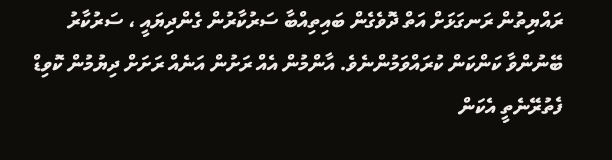ރައްޔިތުން ރަނގަޅަށް އަތް ދޮވެގެން ބައިތިއްބާ ސަރުކާރުން ގެންދިޔައީ ، ސަރުކާރު ބޭނުންވާ ކަންކަން ކުރައްވަމުންނެވެ. އާންމުން އެއް ރަށުން އަނެއް ރަށަށް ދިޔުމުން ކޮވިޑް ފެތުރޭނެތީ އެކަން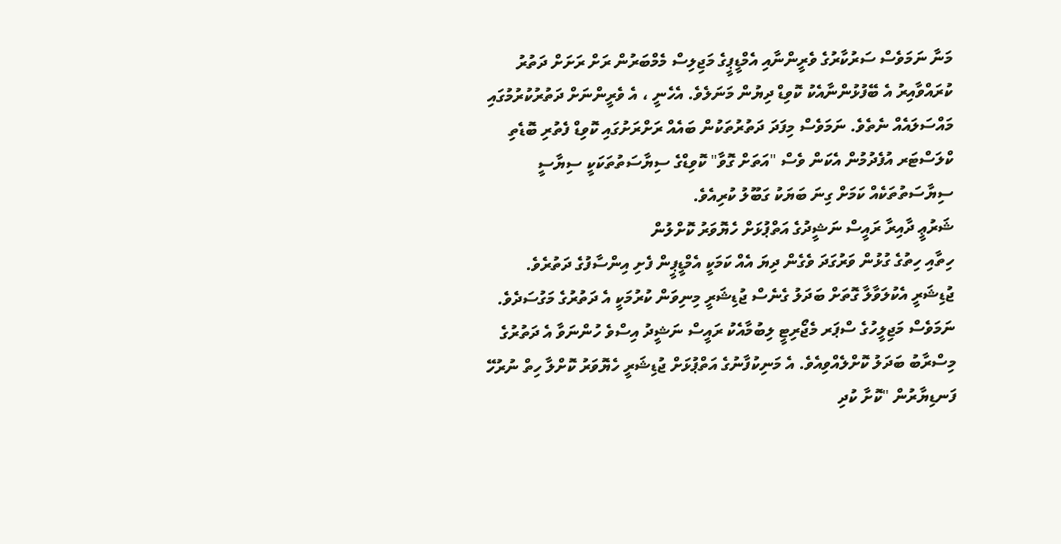މަނާ ނަމަވެސް ސަރުކާރުގެ ވެރީންނާއި އެމްޑީޕީގެ މަޖިލިސް މެމްބަރުން ރަށް ރަށަށް ދަތުރު ކުރައްވާއިރު އެ ބޭފުޅުންނާއެކު ކޮވިޑް ދިޔުން މަނަލެވެ. އެހެނީ ، އެ ވެރީންނަށް ދަތުރުކުރުމުގައި މައްސަލައެއް ނެތެވެ. ނަމަވެސް މިފަދަ ދަތުރުތަކުން ބައެއް ރަށްރަށުގައި ކޮވިޑް ފެތުރި ބޮޑެތި ކްލަސްޓަރ އުފެދުމުން އެކަން ވެސް "އަތަށް ގޮވާ" ކޮވިޑްގެ ސިޔާސަތުތަކަކީ ސިޔާސީ ސިޔާސަތުތަކެއް ކަމަށް ގިނަ ބަޔަކު ގަބޫލު ކުރިއެވެ.
ޝަރުޢީ ދާއިރާ ރައީސް ނަޝީދުގެ އަތްޕުޅަށް ހެޔޮވަރު ކޮށްލުން
ހިތާއި ހިތުގެ ގުޅުން ވަރުގަދަ ވެގެން ދިޔަ އެއް ކަމަކީ އެމްޑީޕީން ފެށި އިންސާފުގެ ދަތުރެވެ. ޖުޑިޝަރީ އެކުލަވާލާ ގޮތަށް ބަދަލު ގެނެސް ޖުޑިޝަރީ މިނިވަން ކުރުމަކީ އެ ދަތުރުގެ މަގުސަދެވެ. ނަމަވެސް މަޖިލީހުގެ ސްޕަރ މެޖޯރިޓީ ލިބުމާއެކު ރައީސް ނަޝީދު އިސްވެ ހުންނަވާ އެ ދަތުރުގެ މިސްރާބު ބަދަލު ކޮށްލެއްވިއެވެ. އެ މަނިކުފާނުގެ އަތްޕުޅަށް ޖުޑިޝަރީ ހެޔޮވަރު ކޮށްލާ ހިތް ނުރުހޭ ފަނޑިޔާރުން "ކޮށާ ކުދި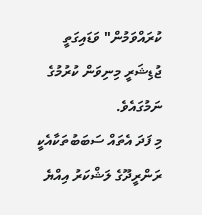ކުރައްވަމުން" ވަޑައިގަތީ ޖުޑިޝަރީ މިނިވަން ކުރުމުގެ ނަމުގައެވެ.
މި ފަދަ އެތައް ސަބަބުތަކާއެކީ ރަންރީދޫގެ ލަޝްކަރު އިއްޔެ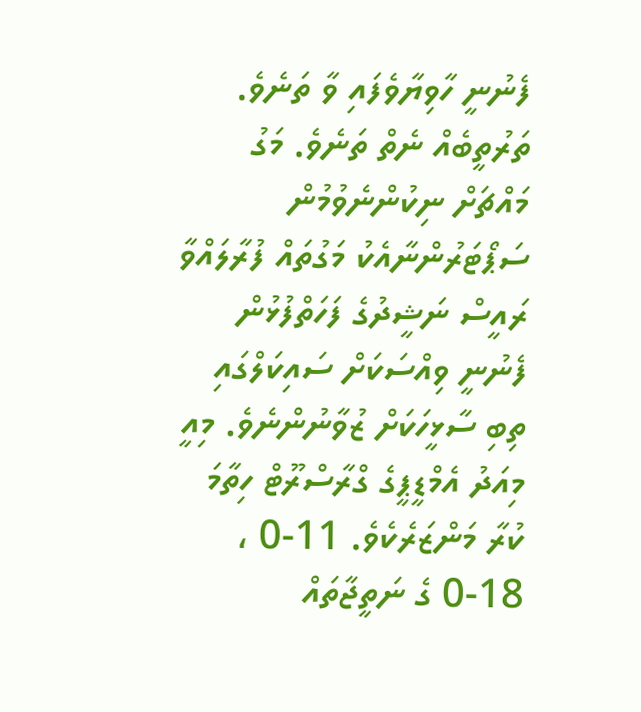ފެނުނީ ހާވިޔާވެފައި ވާ ތަނެވެ. ތަރުތީބެއް ނެތް ތަނެވެ. މަގު މައްޗަށް ނިކުންނެވުމުން ސަޕޯޓަރުންނާއެކު މަގުތައް ފުރާލައްވާ ރައީސް ނަޝީދުގެ ފަހަތްފުޅުން ފެނުނީ ވިއްސަކަށް ސައިކަލްގައި ތިބި ސާޅީހަކަށް ޒުވާނުންނެވެ. މިއީ މިއަދު އެމްޑީޕީގެ ގްރާސްރޫޓް ހިތާމަ ކުރާ މަންޒަރެކެވެ. 11-0 ، 18-0 ގެ ނަތީޖާތައް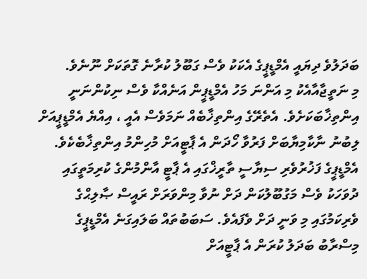ބަދަލުވެ ދިޔައީ އެމްޑީޕީގެ އެކަކު ވެސް ގަބޫލު ކުރާނެ ގޮތަކަށް ނޫނެވެ.
މި ނަތީޖާއާއެކު މި އަންނަ މަހު އެމްޑީޕީން އަނެއްކާ ވެސް ނިކުންނަނީ އިންތިޚާބަކަށެވެ. އެތެރޭގެ އިންތިޚާބެއް ނަމަވެސް އެއީ ، އިއްޔެ އެމްޑީޕީއަށް ލިބުނު ނާކާމިޔާބަށް ފަރުވާ ހޯދަން އެ ޕާޓީއަށް މުހިންމު އިންތިޚާބެކެވެ. އެމްޑީޕީގެ ފަޚުރުވެރި ސިޔާސީ ތާރީޚްގައި އެ ޕާޓީ އާންމުންގެ ކުރިމަތީގައި ދުވަހަކު ވެސް މަގުބޫލުކަން ދަށް ނުވާ މިންވަރަށް ރައީސް ޞާލިޙްގެ ވެރިކަމުގައި މި ވަނީ ދަށް ވެފައެވެ. ސަބަބުތައް ބަލައިގަނެ އެމްޑީޕީގެ މިސްރާބު ބަދަލު ކުރަން އެ ޕާޓީއަށް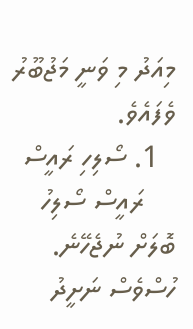މިއަދު މި ވަނީ މަޖުބޫރު ވެފައެވެ.
  1. ސޯލިހި ރައީސް
    ރައީސް ސޯލިހު ބޮލަށް ނުޖެހޭނެ. ހުސްވެސް ނަށީދު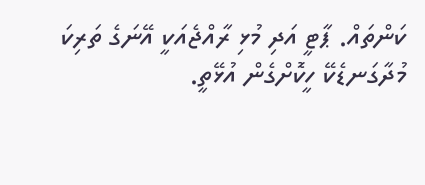ކަންތައް. ޕާޓީ އަދި މުޅި ރާއްޖެއަކީ އޭނަގެ ތަރިކަ މުދާގަނޑެކޭ ހީކޮށްގެން އުޅޭތީ.